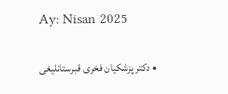Ay: Nisan 2025

  • دکتر پزشکیان فخری قبرستانلیغی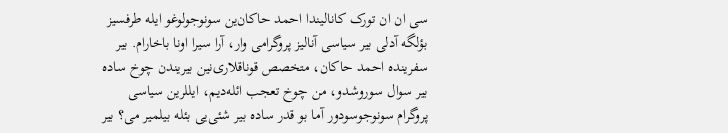سی ان ان تورک کانالیندا احمد حاکان‌ین سونوجولوغو ایله طرفسیز بؤلگه آدلی بیر سیاسی آنالیز پروگرامی وار، آرا سیرا اونا باخارام. بیر سفرینده احمد حاکان، متخصص قوناقلاری‌نین بیریندن چوخ ساده بیر سوال سوروشدو، من چوخ تعجب ائله‌دیم، ایللرین سیاسی پروگرام سونوجوسودور آما بو قدر ساده بیر شئی‌یی بئله بیلمیر می؟ بیر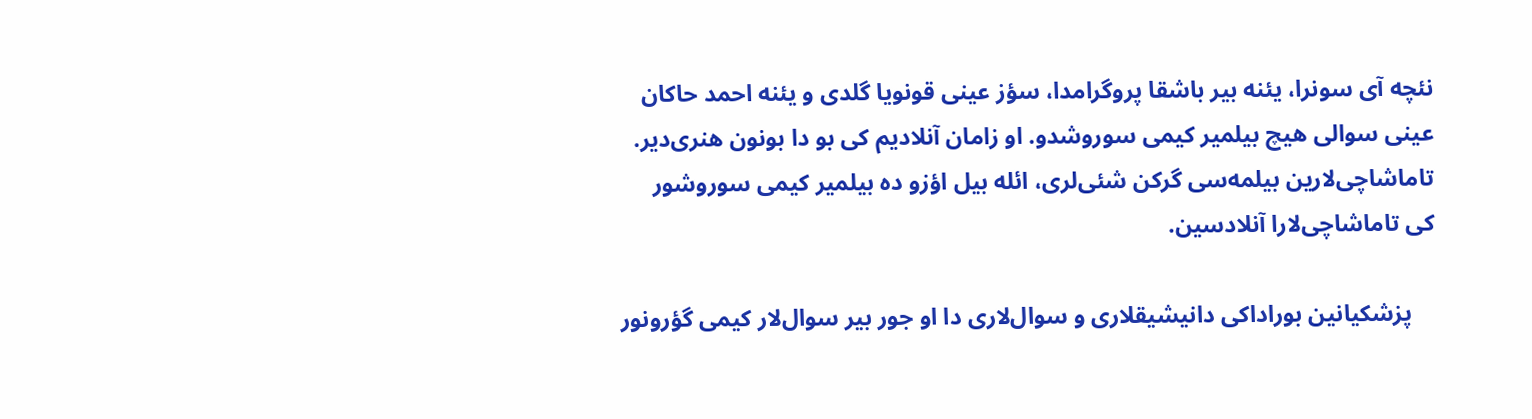نئچه آی سونرا، یئنه بیر باشقا پروگرامدا، سؤز عینی قونویا گلدی و یئنه احمد حاکان عینی سوالی هیچ بیلمیر کیمی سوروشدو. او زامان آنلادیم کی بو دا بونون هنری‌دیر. تاماشاچی‌لارین بیلمه‌سی گرکن شئی‌لری، ائله بیل اؤزو ده بیلمیر کیمی سوروشور کی تاماشاچی‌لارا آنلادسین.

    پزشکیانین بوراداکی دانیشیقلاری و سوال‌لاری دا او جور بیر سوال‌لار کیمی گؤرونور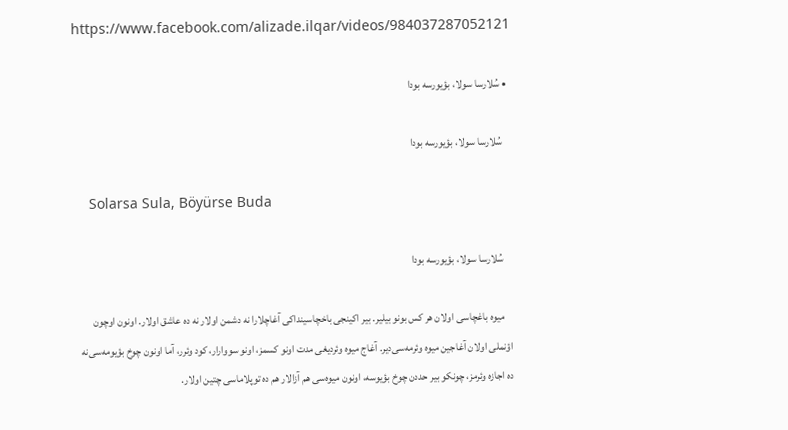https://www.facebook.com/alizade.ilqar/videos/984037287052121

  • سُلارسا سولا، بؤیورسه بودا

    سُلارسا سولا، بؤیورسه بودا

    Solarsa Sula, Böyürse Buda

    سُلارسا سولا، بؤیورسه بودا

    میوه باغچاسی اولان هر کس بونو بیلیر. بیر اکینجی باخچاسینداکی آغاچلارا نه دشمن اولار نه ده عاشق اولار. اونون اوچون اؤنملی اولان آغاجین میوه وئرمه‌سی‌دیر. آغاج میوه وئردیغی مدت اونو کسمز، اونو سووارار، کود وئرر، آما اونون چوخ بؤیومه‌سی‌نه ده اجازه وئرمز، چونکو بیر حددن چوخ بؤیوسه، اونون میوه‌سی هم آزالار هم ده توپلاماسی چتین اولار.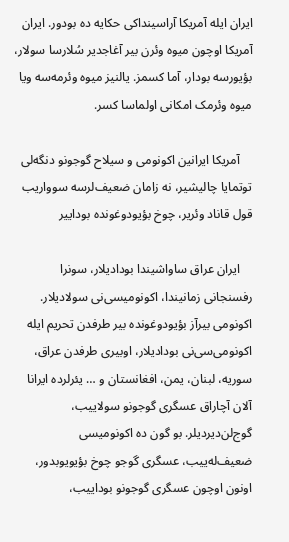ایران ایله آمریکا آراسینداکی حکایه‌ ده بودور. ایران آمریکا اوچون میوه وئرن بیر آغاجدیر سُلارسا سولار، بؤیورسه بودار، آما کسمز. یالنیز میوه وئرمه‌سه ویا میوه وئرمک امکانی اولماسا کسر.

    آمریکا ایرانین اکونومی و سیلاح گوجونو دنگه‌لی توتمایا چالیشیر، نه زامان ضعیف‌لرسه سوواریب قول قاناد وئریر، چوخ بؤیودوغونده بوداییر

    ایران عراق ساواشیندا بودادیلار، سونرا رفسنجانی زمانیندا، اکونومیسی‌نی سولادیلار. اکونومی بیرآز بؤیودوغونده بیر طرفدن تحریم ایله اکونومی‌سی‌نی بودادیلار، اوبیری طرفدن عراق، سوریه، لبنان، یمن، افغانستان و … یئرلرده ایرانا آلان آچاراق عسگری گوجونو سولاییب، گوج‌لن‌دیردیلر. بو گون ده اکونومیسی ضعیف‌له‌ییب، عسگری گوجو چوخ بؤیویوبدور، اونون اوچون عسگری گوجونو بوداییب،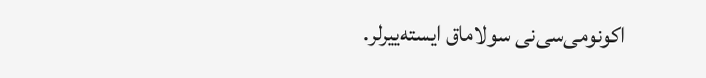اکونومی‌سی‌نی سولاماق ایسته‌ییرلر.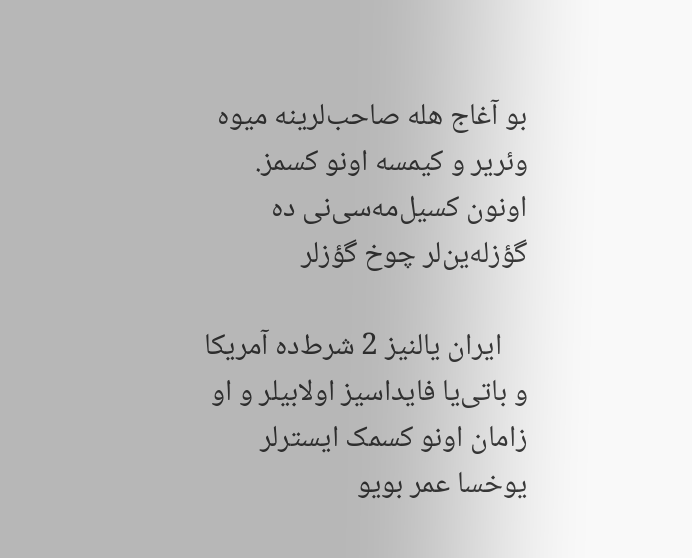بو آغاج هله صاحب‌لرینه میوه وئریر و کیمسه اونو کسمز. اونون کسیل‌مه‌سی‌نی ده گؤزله‌ین‌لر چوخ گؤزلر

    ایران یالنیز 2 شرط‌ده آمریکا و باتی‌یا فایداسیز اولابیلر و او زامان اونو کسمک ایسترلر یوخسا عمر بویو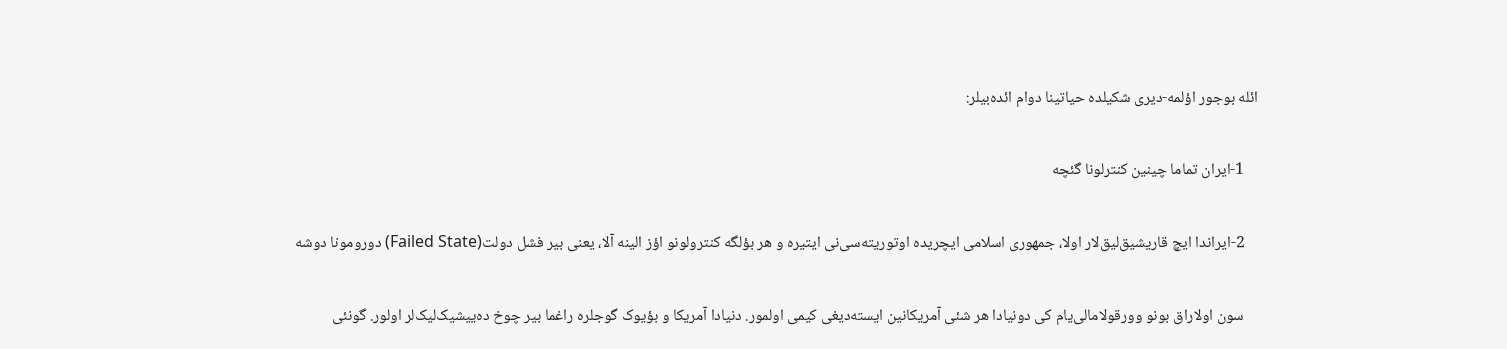ائله بوجور اؤلمه-دیری شکیلده حیاتینا دوام ائده‌بیلر:

    1-ایران تماما چینین کنترلونا گئچه

    2-ایراندا ایچ قاریشیق‌لیق‌لار اولا، جمهوری اسلامی ایچریده اوتوریته‌سی‌نی ایتیره و هر بؤلگه کنترولونو اؤز الینه آلا، یعنی بیر فشل دولت(Failed State) دورومونا دوشه

    سون اولاراق بونو وورقولامالی‌یام کی دونیادا هر شئی آمریکانین ایسته‌دیغی کیمی اولمور. دنیادا آمریکا و بؤیوک گوجلره راغما بیر چوخ ده‌ییشیک‌لیک‌لر اولور. گونئی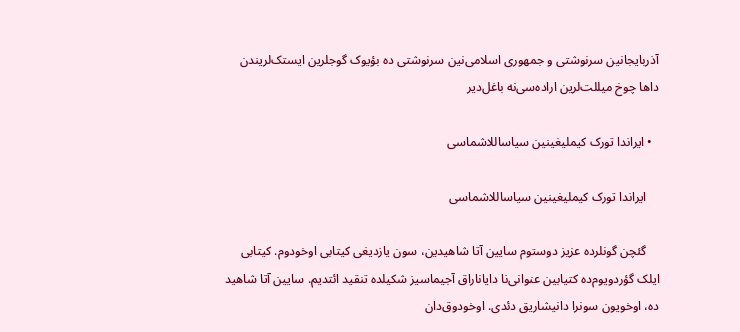آذربایجانین سرنوشتی و جمهوری اسلامی‌‌نین سرنوشتی‌ ده بؤیوک گوجلرین ایستک‌لریندن داها چوخ میللت‌لرین اراده‌سی‌نه باغل‌دیر

  • ایراندا تورک کیملیغینین سیاساللاشماسی

    ایراندا تورک کیملیغینین سیاساللاشماسی

    گئچن گونلرده عزیز دوستوم سایین آتا شاهیدین، سون یازدیغی کیتابی اوخودوم. کیتابی ایلک گؤردویوم‌ده کتیابین عنوانی‌نا دایاناراق آجیماسیز شکیلده تنقید ائتدیم. سایین آتا شاهید ده، اوخویون سونرا دانیشاریق دئدی. اوخودوق‌دان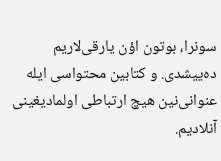سونرا، بوتون اؤن یارقی‌لاریم ده‌ییشدی. و کتابین محتواسی ایله عنوانی‌نین هیچ ارتباطی اولمادیغینی آنلادیم.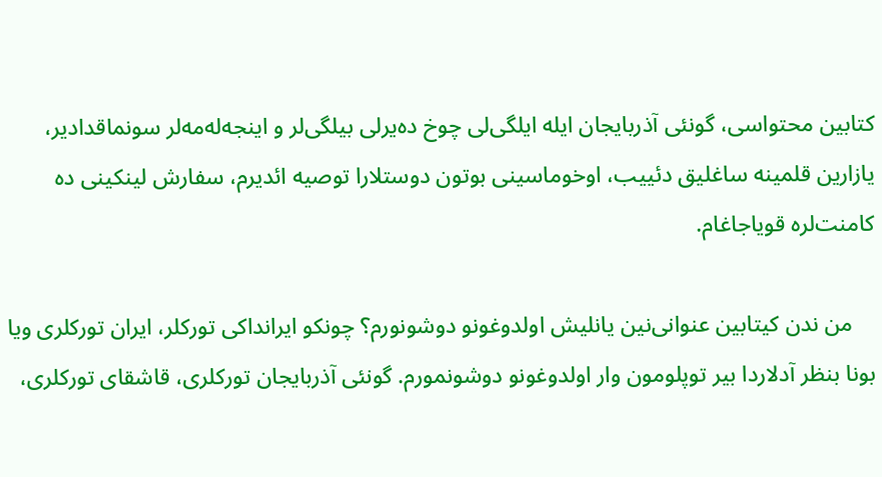کتابین محتواسی، گونئی آذربایجان ایله ایلگی‌لی چوخ ده‌یرلی بیلگی‌لر و اینجه‌له‌مه‌لر سونماقدادیر، یازارین قلمینه ساغلیق دئییب، اوخوماسینی بوتون دوستلارا توصیه ائدیرم، سفارش لینکینی ده کامنت‌لره قویاجاغام.

    من ندن کیتابین عنوانی‌نین یانلیش اولدوغونو دوشونورم؟ چونکو ایرانداکی تورکلر، ایران تورکلری ویا بونا بنظر آدلاردا بیر توپلومون وار اولدوغونو دوشونمورم. گونئی آذربایجان تورکلری، قاشقای تورکلری،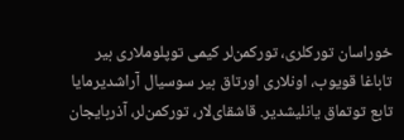خوراسان تورکلری، تورکمن‌لر کیمی توپلوملاری بیر تاباغا قویوب، اونلاری اورتاق بیر سوسیال آراشدیرمایا تابع توتماق یانلیشدیر. قاشقای‌لار، تورکمن‌لر، آذربایجان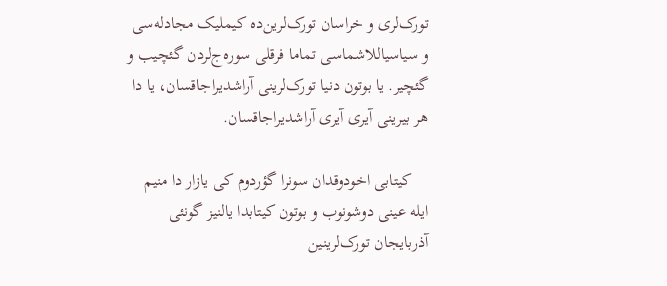تورک‌لری و خراسان تورک‌لرین‌ده کیملیک مجادله‌سی و سیاسیاللاشماسی تماما فرقلی سوره‌ج‌لردن گئچیب و گئچیر. یا بوتون دنیا تورک‌لرینی آراشدیراجاقسان، یا دا هر بیرینی آیری آیری آراشدیراجاقسان.

    کیتابی اخودوقدان سونرا گؤردوم کی یازار دا منیم ایله عینی دوشونوب و بوتون کیتابدا یالنیز گونئی آذربایجان تورک‌لرینین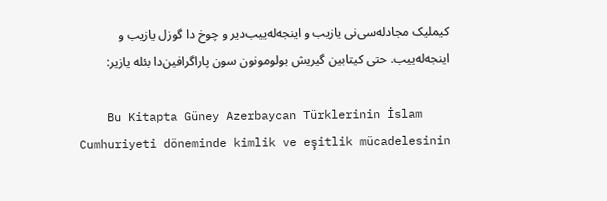کیملیک مجادله‌سی‌نی یازیب و اینجه‌له‌ییب‌دیر و چوخ دا گوزل یازیب و اینجه‌له‌ییب. حتی کیتابین گیریش بولومونون سون پاراگرافین‌دا بئله یازیر:

    Bu Kitapta Güney Azerbaycan Türklerinin İslam Cumhuriyeti döneminde kimlik ve eşitlik mücadelesinin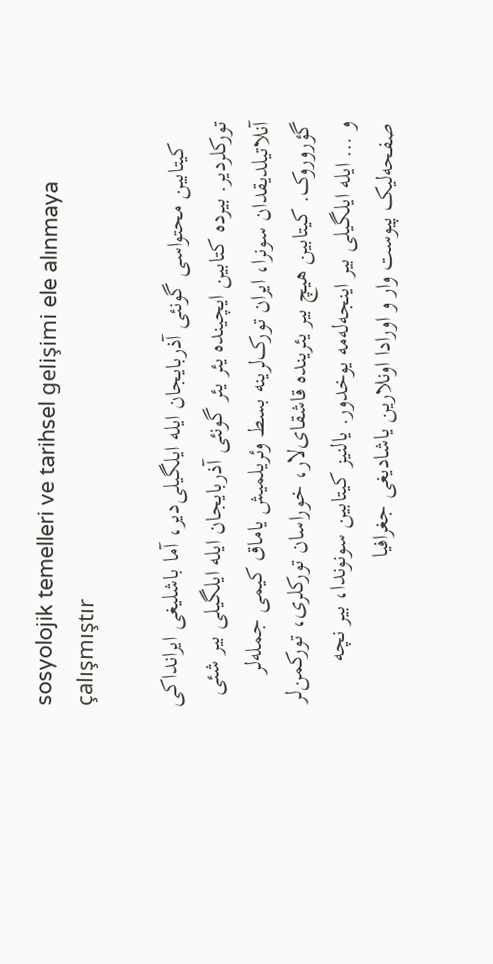sosyolojik temelleri ve tarihsel gelişimi ele alınmaya çalışmıştır

    کیتابین محتواسی گونئی آذربایجان ایله ایلگیلی‌دیر، آما باشلیغی ایرانداکی تورکلردیر. بیرده کتابین ایچینده یئر یئر گونئی آذربایجان ایله ایلگیلی بیر شئی آنلاتیلدیقدان سونرا، ایران تورک‌لرینه بسط وئریلمیش یاماق کیمی جمله‌لر گؤروروک. کیتابین هیچ بیر یئرینده قاشقای‌لار، خوراسان تورکلری، تورکمن‌لر و … ایله ایلگیلی بیر اینجه‌له‌مه یوخدور. یالنیز کیتابین سونوندا، بیر نچه صفحه‌لیک پیوست وار و اورادا اونلارین یاشادیغی جغرافیا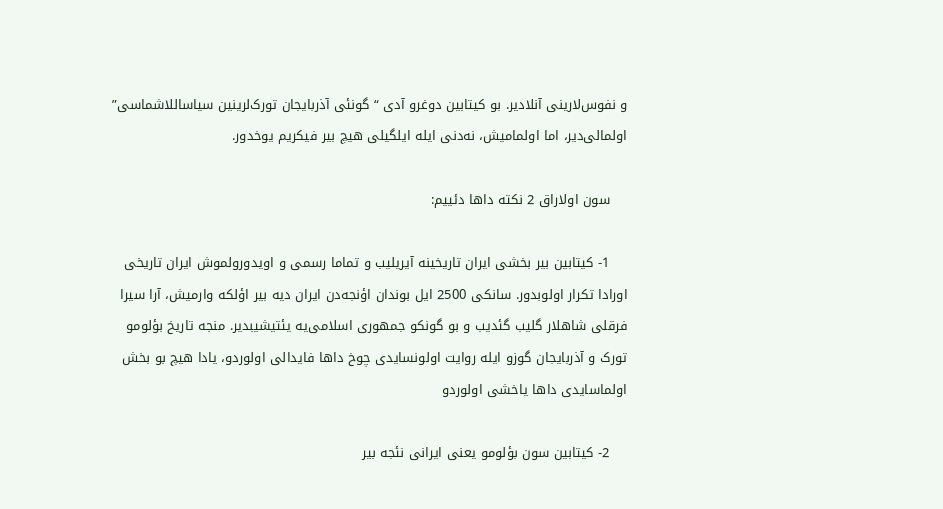و نفوس‌لارینی آنلادیر. بو کیتابین دوغرو آدی “گونئی آذربایجان تورک‌لرینین سیاساللاشماسی” اولمالی‌دیر، اما اولمامیش، نه‌دنی ایله ایلگیلی هیچ بیر فیکریم یوخدور.

    سون اولاراق 2 نکته داها دئییم:

    1- کیتابین بیر بخشی ایران تاریخینه آیریلیب و تماما رسمی و اویدورولموش ایران تاریخی اورادا تکرار اولوبدور. سانکی 2500 ایل بوندان اؤنجه‌دن ایران دیه بیر اؤلکه وارمیش، آرا سیرا فرقلی شاهلار گلیب گئدیب و بو گونکو جمهوری اسلامی‌یه یئتیشیبدیر. منجه تاریخ بؤلومو تورک و آذربایجان گوزو ایله روایت اولونسایدی چوخ داها فایدالی اولوردو، یادا هیچ بو بخش اولماسایدی داها یاخشی اولوردو

    2- کیتابین سون بؤلومو یعنی ایرانی نئجه بیر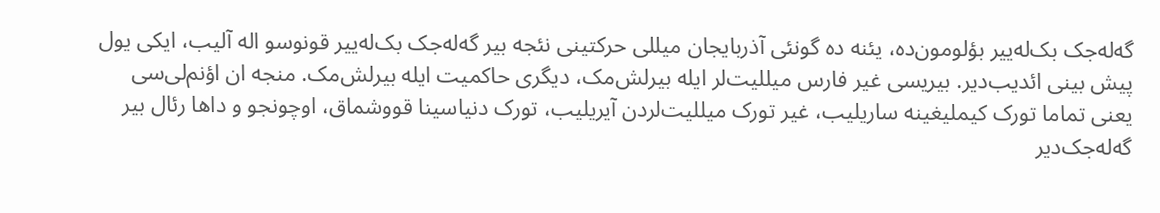گه‌له‌جک بک‌له‌ییر بؤلومون‌ده، یئنه ده گونئی آذربایجان میللی حرکتینی نئجه بیر گه‌له‌جک بک‌له‌ییر قونوسو اله آلیب، ایکی یول پیش بینی ائدیب‌دیر. بیریسی غیر فارس میللیت‌لر ایله بیرلش‌مک، دیگری حاکمیت ایله بیرلش‌مک. منجه ان اؤنم‌لی‌سی یعنی تماما تورک کیملیغینه ساریلیب، غیر تورک میللیت‌لردن آیریلیب، تورک دنیاسینا قووشماق، اوچونجو و داها رئال بیر گه‌له‌جک‌دیر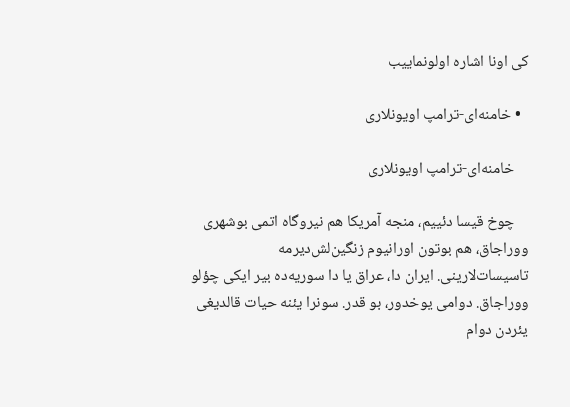کی اونا اشاره اولونماییب

  • خامنه‌ای-ترامپ اویونلاری

    خامنه‌ای-ترامپ اویونلاری

    چوخ قیسا دئییم، منجه آمریکا هم نیروگاه اتمی بوشهری ووراجاق، هم بوتون اورانیوم زنگین‌لش‌دیر‌مه تاسیسات‌لارینی. ایران‌ دا، عراق یا دا سوریه‌ده بیر ایکی چؤلو ووراجاق. دوامی یوخدور، بو قدر. سونرا یئنه حیات قالدیغی یئردن دوام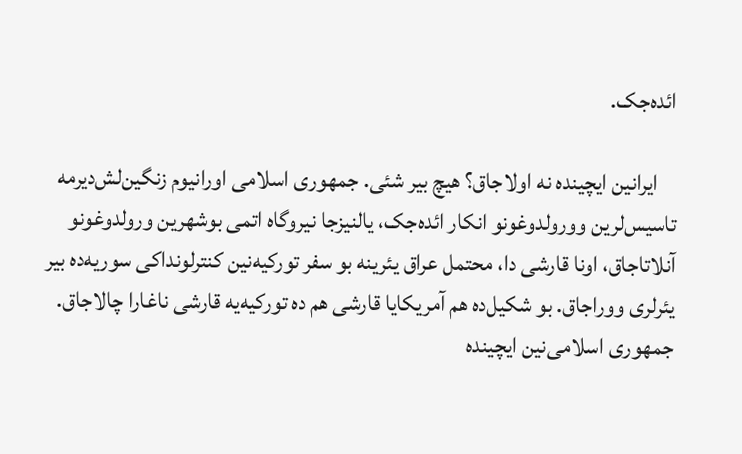ائده‌جک.

    ایرانین ایچینده نه اولاجاق؟ هیچ بیر شئی. جمهوری اسلامی اورانیوم زنگین‌لش‌دیرمه تاسیس‌لرین وورولدوغونو انکار ائده‌جک، یالنیزجا نیروگاه اتمی بوشهرین ورولدوغونو آنلاتاجاق، اونا قارشی دا، محتمل عراق یئرینه بو سفر تورکیه‌نین کنترلونداکی سوریه‌ده بیر یئرلری ووراجاق. بو شکیل‌ده هم آمریکایا قارشی هم ده تورکیه‌یه قارشی ناغارا چالاجاق. جمهوری اسلامی‌نین ایچینده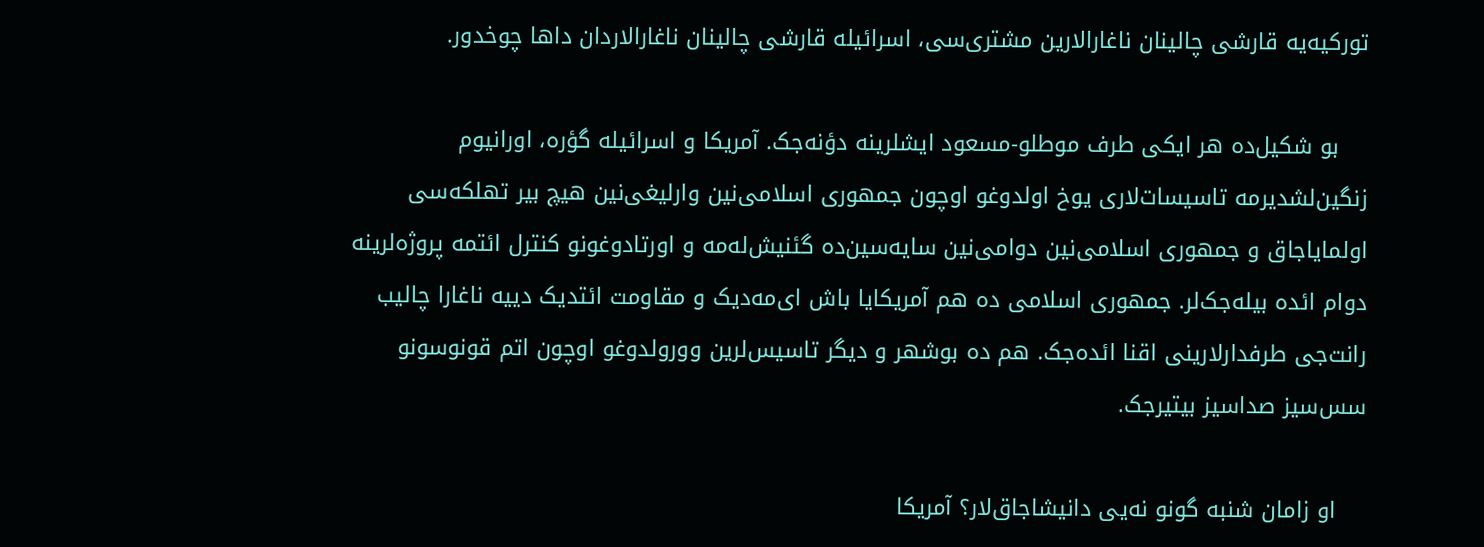تورکیه‌یه قارشی چالینان ناغارالارین مشتری‌سی، اسرائیله قارشی چالینان ناغارالاردان داها چوخدور.

    بو شکیل‌ده هر ایکی طرف موطلو-مسعود ایشلرینه دؤنه‌جک. آمریکا و اسرائیله گؤره، اورانیوم زنگین‌لشدیرمه تاسیسات‌لاری یوخ اولدوغو اوچون جمهوری اسلامی‌نین وارلیغی‌نین هیچ بیر تهلکه‌سی اولمایاجاق و جمهوری اسلامی‌نین دوامی‌نین سایه‌سین‌ده گئنیش‌له‌مه و اورتادوغونو کنترل ائتمه پروژه‌لرینه دوام ائده بیله‌جک‌لر. جمهوری اسلامی ده هم آمریکایا باش ای‌مه‌دیک و مقاومت ائتدیک دییه ناغارا چالیب رانت‌جی طرفدارلارینی اقنا ائده‌جک. هم ده بوشهر و دیگر تاسیس‌لرین وورولدوغو اوچون اتم قونوسونو سس‌سیز صداسیز بیتیرجک.

    او زامان شنبه گونو نه‌یی دانیشاجاق‌لار؟ آمریکا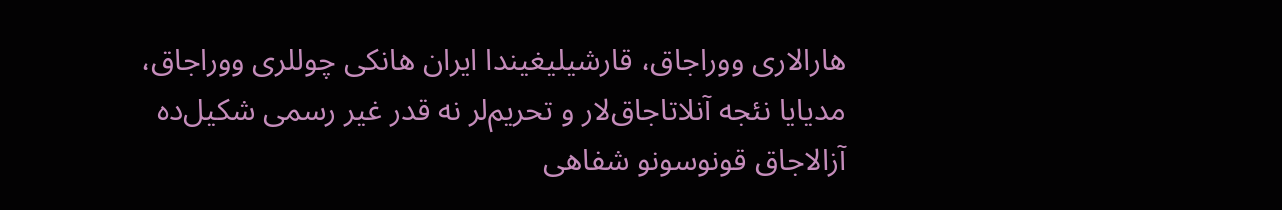هارالاری ووراجاق، قارشیلیغیندا ایران هانکی چوللری ووراجاق، مدیایا نئجه آنلاتاجاق‌لار و تحریم‌لر نه قدر غیر رسمی شکیل‌ده آزالاجاق قونوسونو شفاهی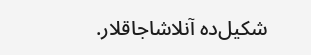شکیل‌ده آنلاشاجاقلار.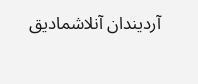آردیندان آنلاشمادیق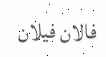فالان فیلان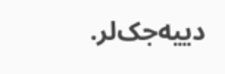دییه‌جک‌لر.